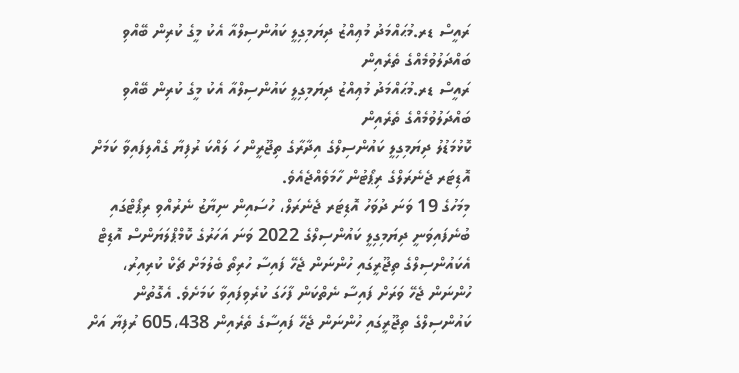ރައީސް ޑރ.މުޙައްމަދު މުޢިއްޒު ދިޔަމިގިލީ ކައުންސިލްއާ އެކު މީގެ ކުރިން ބޭއްވި ބައްދަލުވުމެއްގެ ތެރެއިން
ރައީސް ޑރ.މުޙައްމަދު މުޢިއްޒު ދިޔަމިގިލީ ކައުންސިލްއާ އެކު މީގެ ކުރިން ބޭއްވި ބައްދަލުވުމެއްގެ ތެރެއިން
ކޮޅުމަޑުލު ދިޔަމިގިލީ ކައުންސިލްގެ އިދާރާގެ ތިޖޫރީން ހަ ލައްކަ ރުފިޔާ ގެއްލިފައިވާ ކަމަށް އޮޑިޓަރ ޖެނެރަލްގެ ރިޕޯޓުން ހާމަވެއްޖެއެވެ.
މިމަހުގެ 19 ވަނަ ދުވަހު އޮޑިޓަރ ޖެނެރަލް، ހުސައިން ނިޔާޒު ނެރުއްވި ރިޕޯޓްގައި ބުނެފައިވަނީ ދިޔަމިގިލީ ކައުންސިލްގެ 2022 ވަނަ އަހަރުގެ ކޮމްޕްލަޔަންސް އޮޑިޓް އެކައުންސިލްގެ ތިޖޫރީގައި ހުންނަން ޖެހޭ ފައިސާ ހުރިތޯ ބެލުމަށް ޗެކް ކުރިއިރު، ހުންނަން ޖެހޭ ވަރަށް ފައިސާ ނެތްކަން ފާހަގަ ކުރެވިފައިވާ ކަމަށެވެ. އެގޮތުން ކައުންސިލްގެ ތިޖޫރީގައި ހުންނަން ޖެހޭ ފައިސާގެ ތެރެއިން 605،438 ރުފިޔާ އަށް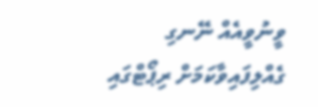ވީނުވީއެއް ނޭނގި ގެއްލިފައިވާކަމަށް ރިޕޯޓްގައި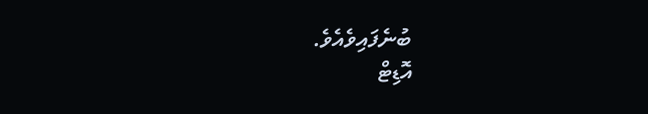ބުނެފައިވެއެވެ.
އޮޑިޓް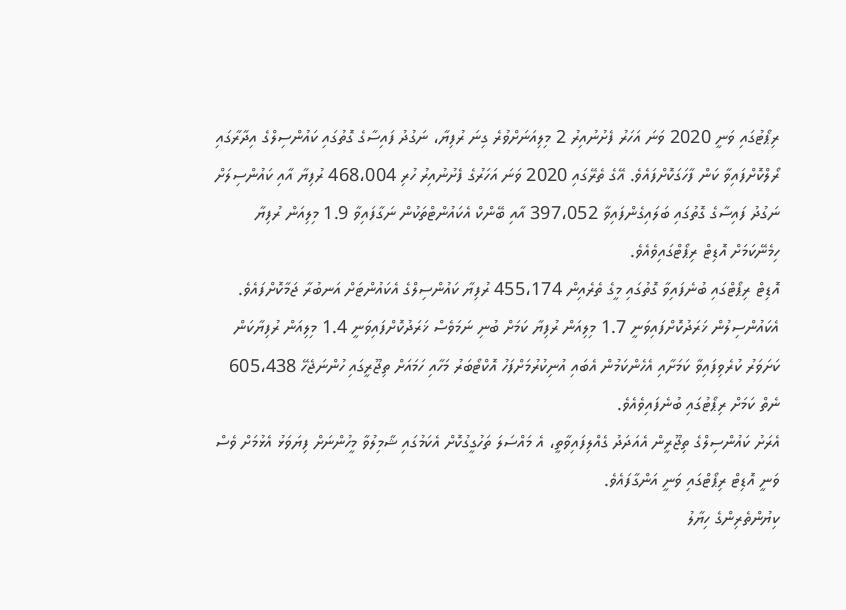ރިޕޯޓުގައި ވަނީ 2020 ވަނަ އަހަރު ފެށުނުއިރު 2 މިލިއަނަށްވުރެ ގިނަ ރުފިޔާ، ނަގުދު ފައިސާގެ ގޮތުގައި ކައުންސިލްގެ އިދާރާގައި ރޯލްކޮށްފައިވާ ކަން ފާހަގަކޮށްފައެވެ. އޭގެ ތެރޭގައި 2020 ވަނަ އަހަރުގެ ފެށުނުއިރު ހުރި 468،004 ރުފިޔާ އާއި ކައުންސިލަށް ނަގުދު ފައިސާގެ ގޮތުގައި ބަލައިގެންފައިވާ 397،052 އާއި ބޭންކް އެކައުންޓްތަކުން ނަގާފައިވާ 1.9 މިލިއަން ރުފިޔާ ހިމެނޭކަމަށް އޮޑިޓް ރިޕޯޓްގައިވެއެވެ.
އޮޑިޓް ރިޕޯޓްގައި ބުނެފައިވާ ގޮތުގައި މީގެ ތެރެއިން 455،174 ރުފިޔާ ކައުންސިލްގެ އެކައުންޓަށް އަނބުރާ ޖަމާކޮށްފައެވެ. އެކައުންސިލުން ޚަރަދުކޮށްފައިވަނީ 1.7 މިލިއަން ރުފިޔާ ކަމަށް ބުނި ނަމަވެސް ޚަރަދުކޮށްފައިވަނީ 1.4 މިލިއަން ރުފިޔާކަން ކަށަވަރު ކުރެވިފައިވާ ކަމަށާއި އެހެންކަމުން އެބައި އުނިކުރުމަށްފަހު އޮކްޓޯބަރު މަހާއި ހަމައަށް ތިޖޫރީގައި ހުންނަޖެހޭ 605،438 ނެތް ކަމަށް ރިޕޯޓުގައި ބުނެފައިވެއެވެ.
އެރަށު ކައުންސިލްގެ ތިޖޫރީން އެއަދަދު ގެއްލިފައިވާތީ، އެ މައްސަލަ ތަހުގީގުކޮށް އެކަމުގައި ޝާމިލުވާ މީހުންނަށް ފިޔަވަޅު އެޅުމަށް ވެސް ވަނީ އޮޑިޓް ރިޕޯޓްގައި ވަނީ އަންގާފައެވެ.
ކިޔުންތެރިންގެ ހިޔާލު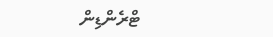ޓްރެންޑިން